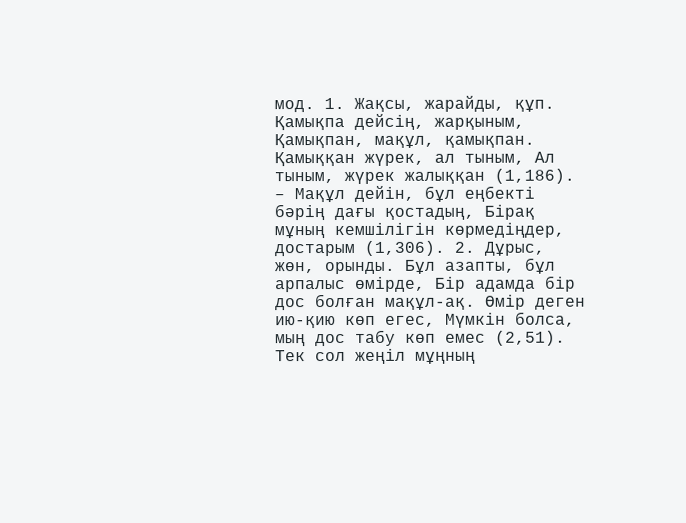мод. 1. Жақсы, жарайды, құп. Қамықпа дейсің, жарқыным, Қамықпан, мақұл, қамықпан. Қамыққан жүрек, ал тыным, Ал тыным, жүрек жалыққан (1,186). – Мақұл дейін, бұл еңбекті бәрің дағы қостадың, Бірақ мұның кемшілігін көрмедіңдер, достарым (1,306). 2. Дұрыс, жөн, орынды. Бұл азапты, бұл арпалыс өмірде, Бір адамда бір дос болған мақұл-ақ. Өмір деген ию-қию көп егес, Мүмкін болса, мың дос табу көп емес (2,51). Тек сол жеңіл мұңның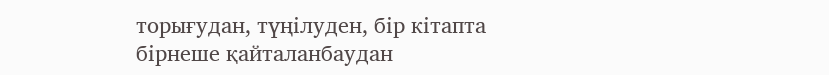торығудан, түңілуден, бір кітапта бірнеше қайталанбаудан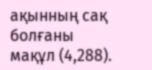ақынның сақ болғаны мақұл (4,288).